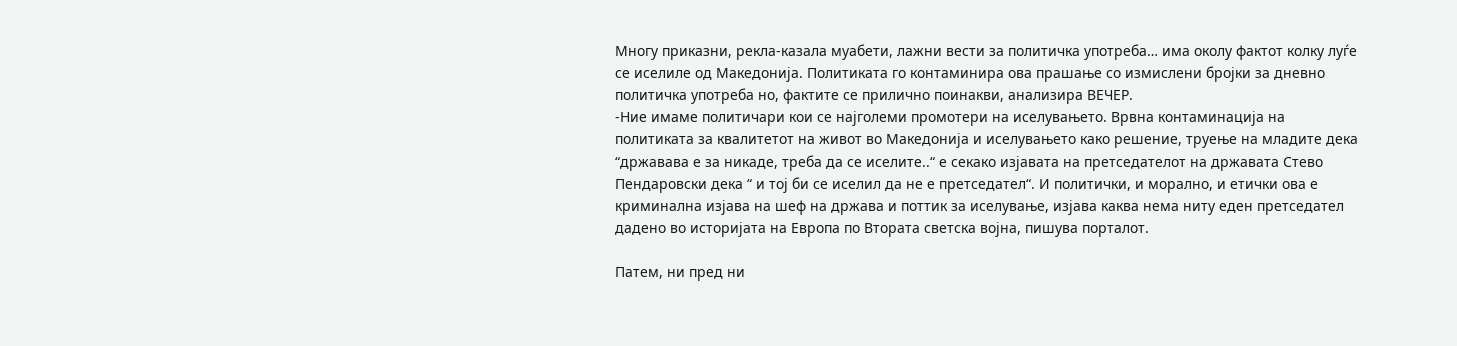Многу приказни, рекла-казала муабети, лажни вести за политичка употреба… има околу фактот колку луѓе се иселиле од Македонија. Политиката го контаминира ова прашање со измислени бројки за дневно политичка употреба но, фактите се прилично поинакви, анализира ВЕЧЕР.
-Ние имаме политичари кои се најголеми промотери на иселувањето. Врвна контаминација на политиката за квалитетот на живот во Македонија и иселувањето како решение, труење на младите дека “државава е за никаде, треба да се иселите..“ е секако изјавата на претседателот на државата Стево Пендаровски дека “ и тој би се иселил да не е претседател“. И политички, и морално, и етички ова е криминална изјава на шеф на држава и поттик за иселување, изјава каква нема ниту еден претседател дадено во историјата на Европа по Втората светска војна, пишува порталот.

Патем, ни пред ни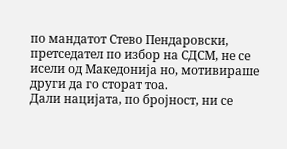по мандатот Стево Пендаровски, претседател по избор на СДСМ, не се исели од Македонија но, мотивираше други да го сторат тоа.
Дали нацијата, по бројност, ни се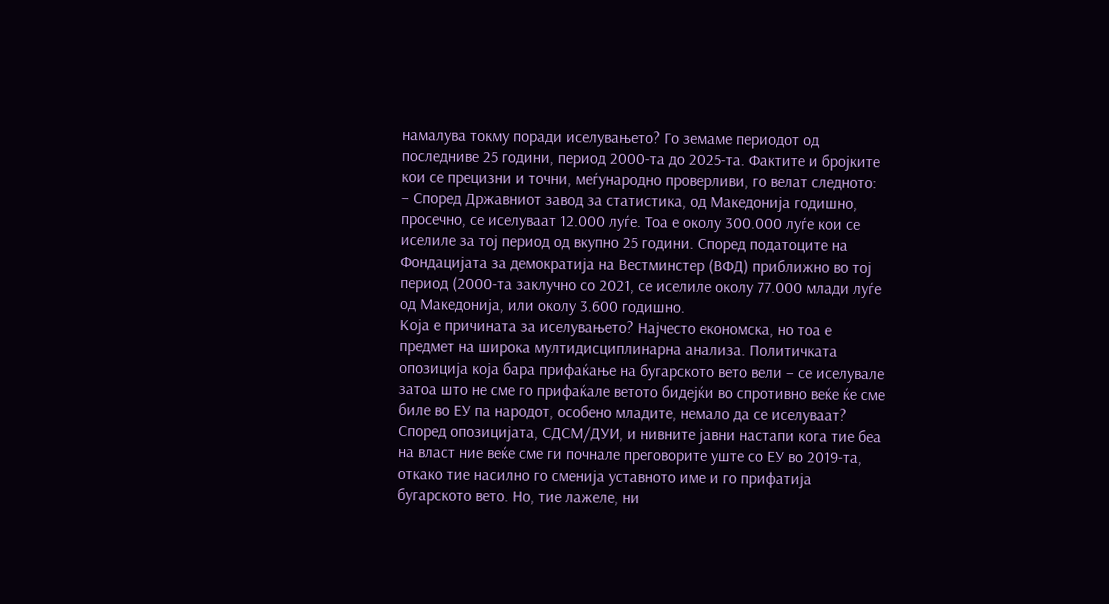намалува токму поради иселувањето? Го земаме периодот од последниве 25 години, период 2000-та до 2025-та. Фактите и бројките кои се прецизни и точни, меѓународно проверливи, го велат следното:
– Според Државниот завод за статистика, од Македонија годишно, просечно, се иселуваат 12.000 луѓе. Тоа е околу 300.000 луѓе кои се иселиле за тој период од вкупно 25 години. Според податоците на Фондацијата за демократија на Вестминстер (ВФД) приближно во тој период (2000-та заклучно со 2021, се иселиле околу 77.000 млади луѓе од Македонија, или околу 3.600 годишно.
Која е причината за иселувањето? Најчесто економска, но тоа е предмет на широка мултидисциплинарна анализа. Политичката опозиција која бара прифаќање на бугарското вето вели – се иселувале затоа што не сме го прифаќале ветото бидејќи во спротивно веќе ќе сме биле во ЕУ па народот, особено младите, немало да се иселуваат?
Според опозицијата, СДСМ/ДУИ, и нивните јавни настапи кога тие беа на власт ние веќе сме ги почнале преговорите уште со ЕУ во 2019-та, откако тие насилно го сменија уставното име и го прифатија бугарското вето. Но, тие лажеле, ни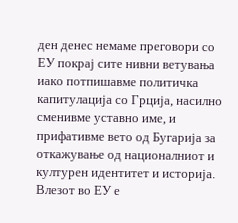ден денес немаме преговори со ЕУ покрај сите нивни ветувања иако потпишавме политичка капитулација со Грција, насилно сменивме уставно име, и прифативме вето од Бугарија за откажување од националниот и културен идентитет и историја.
Влезот во ЕУ е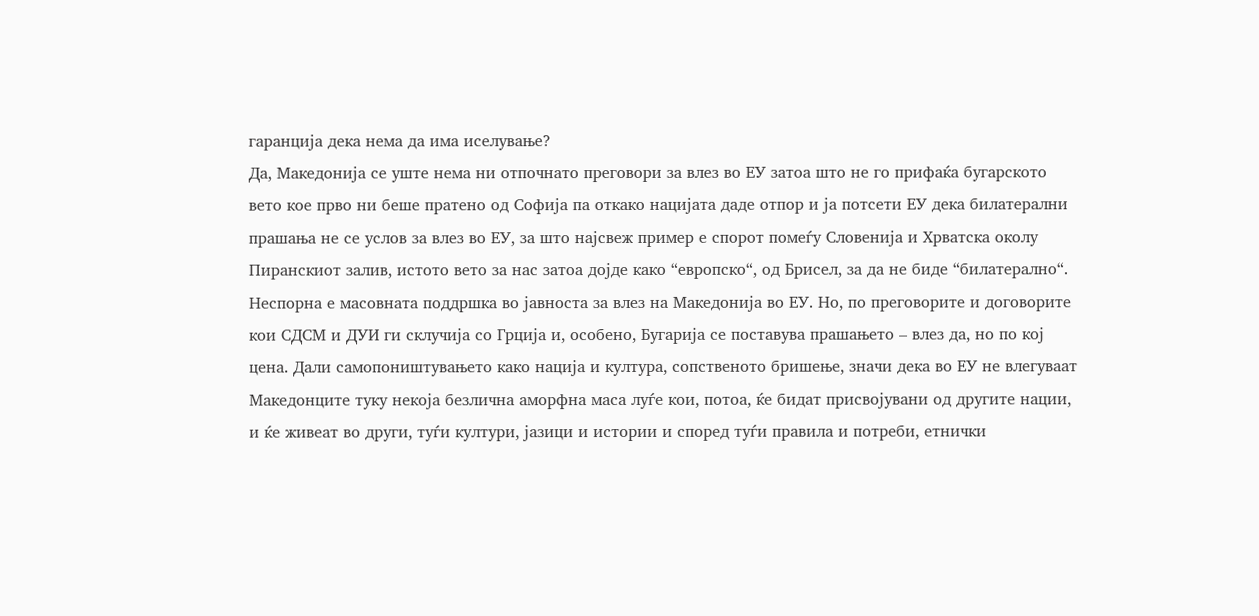гаранција дека нема да има иселување?
Да, Македонија се уште нема ни отпочнато преговори за влез во ЕУ затоа што не го прифаќа бугарското вето кое прво ни беше пратено од Софија па откако нацијата даде отпор и ја потсети ЕУ дека билатерални прашања не се услов за влез во ЕУ, за што најсвеж пример е спорот помеѓу Словенија и Хрватска околу Пиранскиот залив, истото вето за нас затоа дојде како “европско“, од Брисел, за да не биде “билатерално“.
Неспорна е масовната поддршка во јавноста за влез на Македонија во ЕУ. Но, по преговорите и договорите кои СДСМ и ДУИ ги склучија со Грција и, особено, Бугарија се поставува прашањето – влез да, но по кој цена. Дали самопоништувањето како нација и култура, сопственото бришење, значи дека во ЕУ не влегуваат Македонците туку некоја безлична аморфна маса луѓе кои, потоа, ќе бидат присвојувани од другите нации, и ќе живеат во други, туѓи култури, јазици и истории и според туѓи правила и потреби, етнички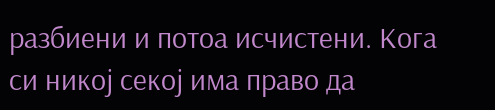разбиени и потоа исчистени. Кога си никој секој има право да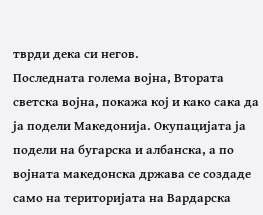тврди дека си негов.
Последната голема војна, Втората светска војна, покажа кој и како сака да ја подели Македонија. Окупацијата ја подели на бугарска и албанска, а по војната македонска држава се создаде само на територијата на Вардарска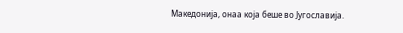Македонија, онаа која беше во Југославија.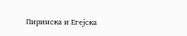Пиринска и Егејска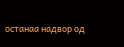останаа надвор од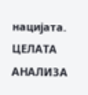нацијата.
ЦЕЛАТА АНАЛИЗА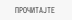ПРОЧИТАЈТЕ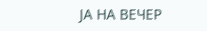ЈА НА ВЕЧЕР